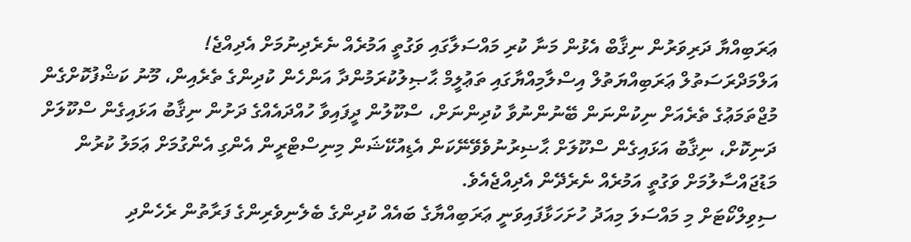ޢަރަބިއްޔާ ދަރިވަރުން ނިޤާބް އެޅުން މަނާ ކުރި މައްސަލާގައި ވަގުތީ އަމުރެއް ނެރެދިނުމަށް އެދިއްޖެ!
އަލްމަދްރަސަތުލް ޢަރަބިއްޔަތުލް އިސްލާމިއްޔާގައި ތަޢުލީމް ޙާޞިލުކުރަމުންދާ އަންހެން ކުދިންގެ ތެރެއިން، މޫނު ކަޝްފުކޮށްގެން މުޖްތަމަޢުގެ ތެރެއަށް ނިކުންނަން ބޭނުންނުވާ ކުދިންނަށް، ސްކޫލުން ދީފައިވާ ހުއްދައެއްގެ ދަށުން ނިޤާބު އަޅައިގެން ސްކޫލަށް ދަނިކޮށް، ނިޤާބު އަޅައިގެން ސްކޫލަށް ޙާޟިރުނުވެވޭނޭކަން އެޑިއުކޭޝަން މިނިސްޓްރީން އެންގި އެންގުމަށް ޢަމަލު ކުރުން މަޑުޖައްސާލުމަށް ވަގުތީ އަމުރެއް ނެރެދޭން އެދިއްޖެއެވެ.
ސިވިލްކޯޓަށް މި މައްސަލަ މިއަދު ހުށަހަޅާފައިވަނީ ޢަރަބިއްޔާގެ ބައެއް ކުދިންގެ ބެލެނިވެރިންގެ ފަރާތުން ރެހެންދި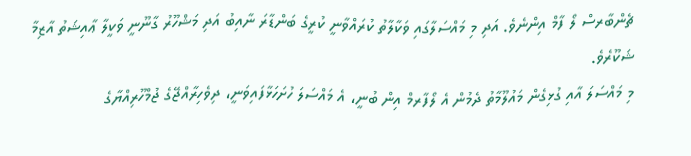ޗެންބާރސް ލޯ ފާމް އިންނެވެ. އަދި މި މައްސަލާގައި ވަކާލާތު ކުރައްވާނީ ކުރީގެ ބަންޑާރަ ނާއިބު އަދި މަޝްހޫރު ގާނޫނީ ވަކީލާ ޢާއިޝަތު އާޒިމާ ޝަކޫރެވެ.
މި މައްސަލަ އާއި ގުޅިގެން މައުލޫމާތު ދެމުން އެ ލޯފާރމް އިން ބުނީ، އެ މައްސަލަ ހުށަހަޅާފައިވަނީ، ދިވެހިރާއްޖޭގެ ޖުމްހޫރިއްޔާގެ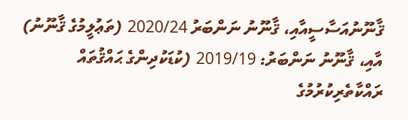ޤާނޫނުއަސާސީއާއި، ޤާނޫނު ނަންބަރު 2020/24 (ތަޢުލީމުގެ ޤާނޫނު) އާއި، ޤާނޫނު ނަންބަރު: 2019/19 (ކުޑަކުދިންގެ ޙައްޤުތައް ރައްކާތެރިކުރުމުގެ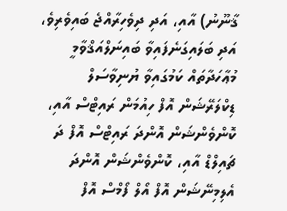ޤާނޫނު) އާއި، އަދި ދިވެހިރާއްޖެ ބައިވެރިވެ، އަދި ބަލައިގަނެފައިވާ ބައިނަލްއަޤްވާމީ މުޢާހަދާތައް ކަމުގައިވާ ޔުނިވާސަލް ޑިކްލަރޭޝަން އޮފް ހިއުމަން ރައިޓްސް އާއި، ކޮންވެންޝަން އޮންދަ ރައިޓްސް އޮފް ދަ ޗައިލްޑް އާއި، ކޮންވެންޝަން އޮންދަ އެލިމިނޭޝަން އޮފް އޯލް ފޯމްސް އޮފް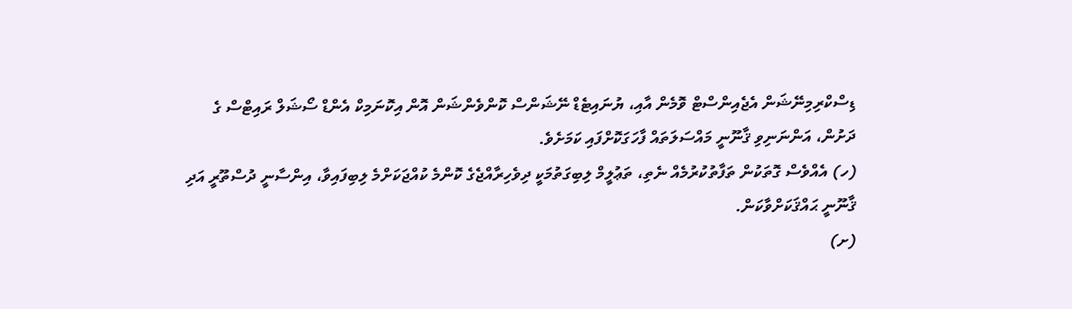ޑިސްކްރިމިނޭޝަން އެޖެއިންސްޓް ވޮމެން އާއި، ޔުނައިޓެޑް ނޭޝަންސް ކޮންވެންޝަން އޮން އިކޮނަމިކް އެންޑް ސޯޝަލް ރައިޓްސް ގެ ދަށުން، އަންނަނިވި ޤާނޫނީ މައްސަލަތައް ފާހަގަކޮށްފައި ކަމަށެވެ.
(ހ) އެއްވެސް ގޮތަކުން ތަފާތުކުރުމެއް ނެތި، ތަޢުލީމް ލިބިގަތުމަކީ ދިވެހިރާއްޖެގެ ކޮންމެ ކުއްޖަކަށްމެ ލިބިފައިވާ، އިންސާނީ ދުސްތޫރީ އަދި ޤާނޫނީ ޙައްޤަކަށްވާކަން.
(ށ)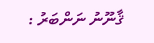ޤާނޫނު ނަންބަރު :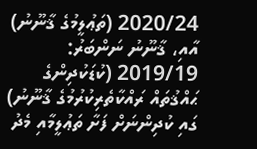2020/24 (ތަޢުލީމުގެ ޤާނޫނު) އާއި، ޤާނޫނު ނަންބަރު: 2019/19 (ކުޑަކުދިންގެ ޙައްޤުތައް ރައްކާތެރިކުރުމުގެ ޤާނޫނު) ގައި ކުދިންނަށް ފަށާ ތަޢުލީމާއި މެދު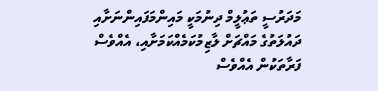މަދަރުސީ ތަޢުލީމް ދިނުމަކީ މައިންމަފައިންނަށާއި ދައުލަތުގެ މައްޗަށް ލާޒިމުކަމެއްކަމަށާއި، އެއްވެސް ފަރާތަކުން އެއްވެސް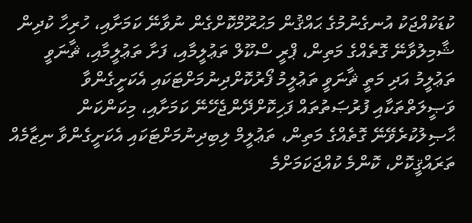ކުޑަކުއްޖަކު އުނގެނުމުގެ ޙައްޤުން މަޙުރޫމްކޮށްގެން ނުވާނޭ ކަމަށާއި، ހުރިހާ ކުދިން ޝާމިލުވާނޭ ގޮތެއްގެ މަތިން، ޕްރީ ސްކޫލް ތަޢުލީމާއި، ފަށާ ތަޢުލީމާއި، ޘާނަވީ ތަޢުލީމު އަދި މަތީ ޘާނަވީ ތަޢުލީމު ފޯރުކޮށްދިނުމަށްޓަކައި އެކަށީގެންވާ ވަޞީލަތްތަކާއި ފުރުޞަތުތައް ފަހިކޮށްދޭންޖެހޭނޭ ކަމަށާއި، މިކަންކަން ޙާޞިލުކުރެވޭނޭ ގޮތެއްގެ މަތިން، ތަޢުލީމް ލިބިދިނުމަށްޓަކައި އެކަށީގެންވާ ނިޒާމެއް ތަރައްޤީކޮށް، ކޮންމެ ކުއްޖަކަމަށްމެ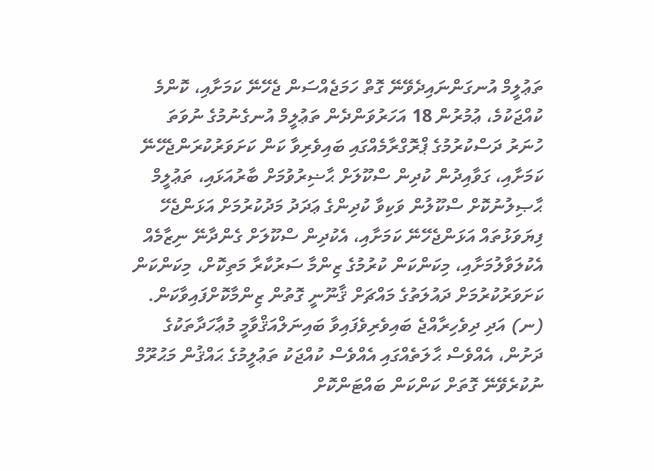ތަޢުލީމް އުނގަންނައިދެވޭނޭ ގޮތް ހަމަޖެއްސަން ޖެހޭނޭ ކަމަށާއި، ކޮންމެ ކުއްޖަކުމެ، ޢުމުރުން 18 އަހަރުވަންދެން ތަޢުލީމް އުނގެނުމުގެ ނުވަތަ ހުނަރު ދަސްކުރުމުގެ ޕްރޮގްރާމެއްގައި ބައިވެރިވާ ކަން ކަށަވަރުކުރަންޖެހޭނޭ ކަމަށާއި، ގަވާއިދުން ކުދިން ސްކޫލަށް ޙާޟިރުވުމަށް ބާރުއަޅައި، ތަޢުލީމް ޙާޞިލުނުކޮށް ސްކޫލުން ވަކިވާ ކުދިންގެ ޢަދަދު މަދުކުރުމަށް އަޅަންޖެހޭ ފިޔަވަޅުތައް އަޅަންޖެހޭނޭ ކަމަށާއި، އެކުދިން ސްކޫލަށް ގެންދާނޭ ނިޒާމެއް އެކުލަވާލުމަށާއި، މިކަންކަން ކުރުމުގެ ޒިންމާ ސަރުކާރާ މަތިކޮށް، މިކަންކަން ކަށަވަރުކުރުމަށް ދައުލަތުގެ މައްޗަށް ޤާނޫނީ ގޮތުން ޒިންމާކޮށްފައިވާކަން.
(ނ) އަދި ދިވެހިރާއްޖެ ބައިވެރިވެފައިވާ ބައިނަލްއަޤްވާމީ މުޢާހަދާތަކުގެ ދަށުން، އެއްވެސް ޙާލަތެއްގައި އެއްވެސް ކުއްޖަކު ތަޢުލީމުގެ ޙައްޤުން މަޙުރޫމް ނުކުރެވޭނޭ ގޮތަށް ކަންކަން ބައްޓަންކޮށް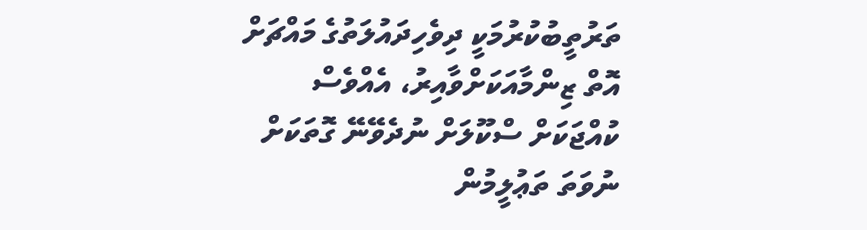ތަރުތީބުކުރުމަކީ ދިވެހިދައުލަތުގެ މައްޗަށް އޮތް ޒިންމާއަކަށްވާއިރު، އެއްވެސް ކުއްޖަކަށް ސްކޫލަށް ނުދެވޭނޭ ގޮތަކަށް ނުވަތަ ތަޢުލީމުން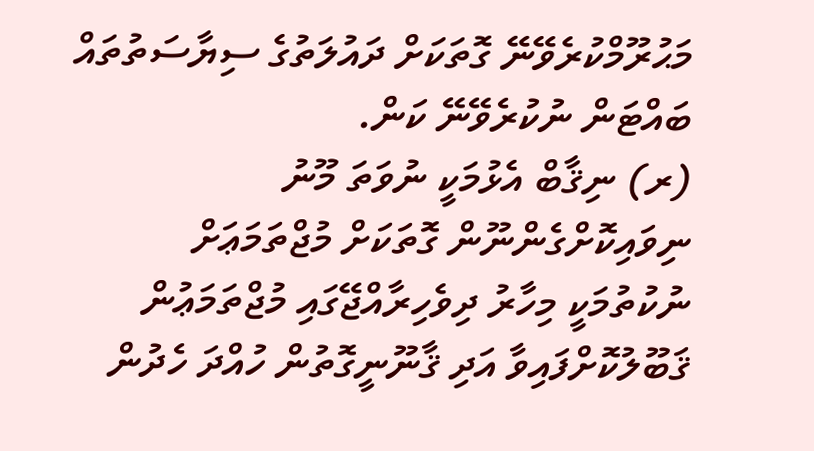މަޙުރޫމްކުރެވޭނޭ ގޮތަކަށް ދައުލަތުގެ ސިޔާސަތުތައް ބައްޓަން ނުކުރެވޭނޭ ކަން.
(ރ) ނިޤާބް އެޅުމަކީ ނުވަތަ މޫނު ނިވައިކޮށްގެންނޫން ގޮތަކަށް މުޖްތަމަޢަށް ނުކުތުމަކީ މިހާރު ދިވެހިރާއްޖޭގައި މުޖްތަމަޢުން ޤަބޫލުކޮށްފައިވާ އަދި ޤާނޫނީގޮތުން ހުއްދަ ހެދުން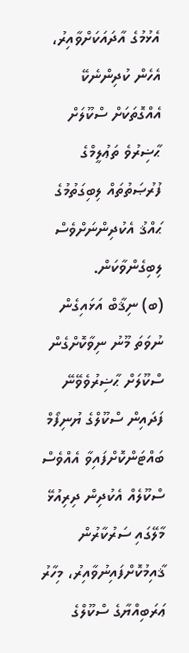އެޅުމުގެ އާދައަކަށްވާއިރު، އެހެން ކުދިންނެކޭ އެއްގޮތަކަށް ސްކޫލަށް ޙާޟިރުވެ ތަޢުލީމްގެ ފުރުޞަތުތައް ލިބިގަތުމުގެ ޙައްޤު އެކުދިންނަށްވެސް ލިބިގެންވާކަން.
(ބ) ނިޤާބް އަޅައިގެން ނުވަތަ މޫނު ނިވާކޮށްގެން ސްކޫލަށް ޙާޟިރުވެވޭނޭ ފަދައިން ސްކޫލްގެ ޔުނިފޯމް ބައްޓަންކޮށްފައިވާ އެއްވެސް ސްކޫލެއް އެކުދިން ދިރިއުޅޭ މާލޭގައި ސަރުކާރުން ޤާއިމުކޮށްފައިނުވާއިރު، މިހާރު ޢަރަބިއްޔާގެ ސްކޫލްގެ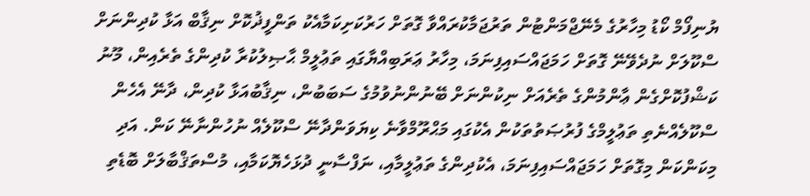ޔުނިފޯމް ކޯޑު މިހާރުގެ މެނޭޖްމަންޓުން ތަރުޖަމާކުރައްވާ ގޮތަށް ހަރުކަށިކަމާއެކު ތަންފީޛުކޮށް ނިޤާބް އަޅާ ކުދިންނަށް ސްކޫލަށް ނުދެވޭނޭ ގޮތަށް ހަމަޖައްސައިފިނަމަ، މިހާރު ޢަރަބިއްޔާގައި ތަޢުލީމް ޙާޞިލުކުރާ ކުދިންގެ ތެރެއިން، މޫނު ކަޝްފުކޮށްގެން ޢާންމުންގެ ތެރެއަށް ނިކުންނަށް ބޭނުންނުވުމުގެ ސަބަބުން، ނިޤާބުއަޅާ ކުދިން، ދާނޭ އެހެން ސްކޫލެއްނެތި ތަޢުލީމްގެ ފުރުޞަތުތަކުން އެކުގައި މަޙްރޫމްވާނެ ކިޔަވަންދާނޭ ސްކޫލެއް ނުހުންނާނޭ ކަން. އަދި މިކަންކަން މިގޮތަށް ހަމަޖައްސައިފިނަމަ، އެކުދިންގެ ތަޢުލީމާއި، ނަފްސާނީ ދުޅަހެޔޮކަމާއި، މުސްތަޤްބާލަށް ބޮޑެތި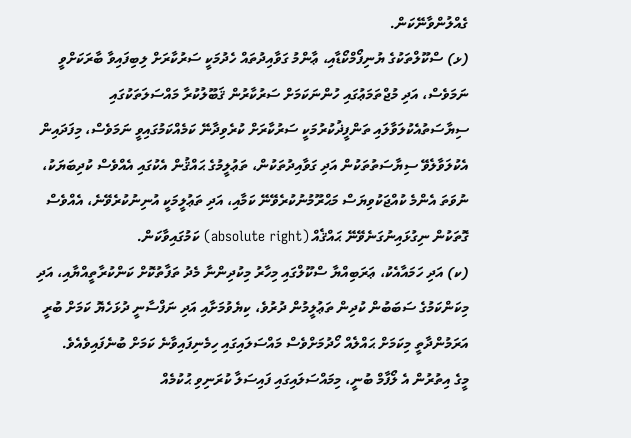ގެއްލުންވާނޭކަން.
(ޅ) ސްކޫލްތަކުގެ ޔުނިފޯމްކޯޑާއި، ޢާންމު ގަވާއިދުތައް ހެދުމަކީ ސަރުކާރަށް ލިބިފައިވާ ބާރަކަށްވީ ނަމަވެސް، އަދި މުޖްތަމަޢުގައި ހުންނަކަމަށް ސަރުކާރުން ޤަބޫލުކުރާ މައްސަލަތަކުގައި ސިޔާސަތުއެކުލަވާލައި ތަންފީޛުކުރުމަކީ ސަރުކާރަށް ކުރެވިދާނޭ ކަމެއްކަމުގައިވީ ނަމަވެސް، މިފަދައިން އެކުލަވާލެވޭ ސިޔާސަތުތަކުން އަދި ގަވާއިދުތަކުން، ތަޢުލީމުގެ ޙައްޤުން އެކުގައި އެއްވެސް ކުދިބަޔަކު، ނުވަތަ އެންމެ ކުއްޖަކުވިޔަސް މަޙްރޫމުނުކުރެވޭނޭ ކަމާއި، އަދި ތަޢުލީމަކީ އުނިނުކުރެވޭނެ، އެއްވެސް ގޮތަކުން ނިގުޅައިނުގަނެވޭނޭ ޙައްޤެއް (absolute right) ކަމުގައިވާކަން.
(ކ) އަދި ހަމައާއެކު، ޢަރަބިއްޔާ ސްކޫލްގައި މިހާރު މިކުދިންނާ މެދު ތަފާތުކޮށް ކަންކުރާތީއްޔާއި، އަދި މިކަންކަމުގެ ސަބަބުން ކުދިން ތަޢުލީމުން ދުރުވެ، ކިޔެވުމަށާއި އަދި ނަފްސާނީ ދުޅަހެޔޮ ކަމަށް ބުރީ އަރަމުންދާތީ މިކަމަށް ޙައްލެއް ހޯދުމަށްވެސް މައްސަލައިގައި ހިމެނިފައިވާނެ ކަމަށް ބުނެފައިވެއެވެ.
މީގެ އިތުރުން އެ ލޯފާމް ބުނީ، މިމައްސަލައިގައި ފައިސަލާ ކުރަނިވި ޙުކުމެއް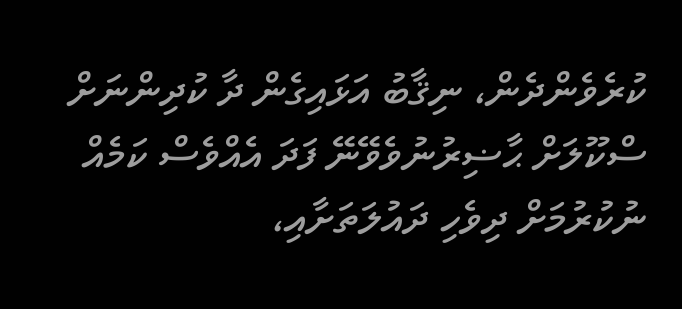ކުރެވެންދެން، ނިޤާބު އަޅައިގެން ދާ ކުދިންނަށް ސްކޫލަށް ޙާޟިރުނުވެވޭނޭ ފަދަ އެއްވެސް ކަމެއް ނުކުރުމަށް ދިވެހި ދައުލަތަށާއި،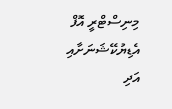މިނިސްޓްރީ އޮފް އެޑިޔުކޭޝަނަށާއި އަދި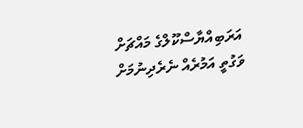އަރަބިއްޔާސްކޫލްގެ މައްޗަށް ވަގުތީ އަމުރެއް ނެރެދިނުމަށް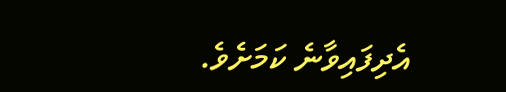އެދިފައިވާނެ ކަމަށެވެ.